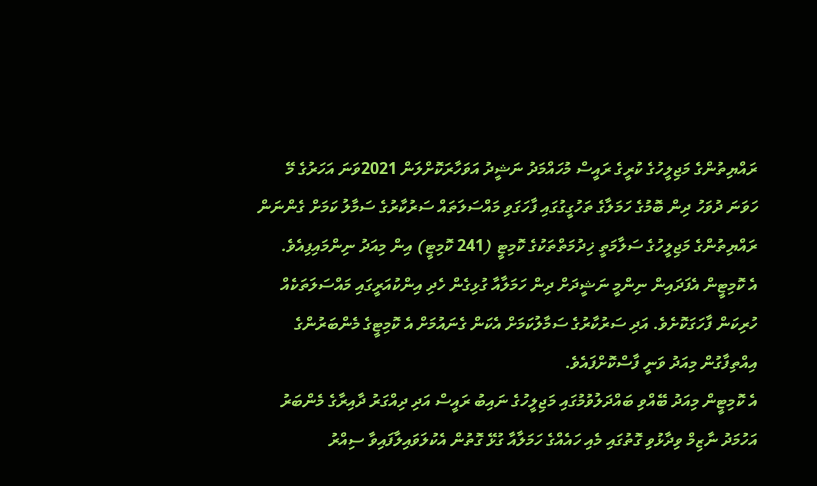ރައްޔިތުންގެ މަޖިލީހުގެ ކުރީގެ ރައީސް މުހައްމަދު ނަޝީދު އަވަހާރަކޮށްލަން 2021ވަނަ އަހަރުގެ މޭ ހަވަނަ ދުވަހު ދިން ބޮމުގެ ހަމަލާގެ ތަހުގީގުގައި ފާހަގަވި މައްސަލަތައް ސަރުކާރުގެ ސަމާލު ކަމަށް ގެންނަން ރައްޔިތުންގެ މަޖިލީހުގެ ސަލާމަތީ ޚިދުމަތްތަކުގެ ކޮމިޓީ (241 ކޮމިޓީ) އިން މިއަދު ނިންމައިފިއެވެ.
އެ ކޮމިޓީން އެފަދައިން ނިންމީ ނަޝީދަށް ދިން ހަމަލާއާ ގުޅިގެން ހެދި އިންކުއަރީގައި މައްސަލަތަކެއް ހުރިކަން ފާހަގަކޮށެވެ. އަދި ސަރުކާރުގެ ސަމާލުކަމަށް އެކަން ގެނައުމަށް އެ ކޮމިޓީގެ މެންބަރުންގެ އިއްތިފާގުން މިއަދު ވަނީ ފާސްކޮށްފައެވެ.
އެ ކޮމިޓީން މިއަދު ބޭއްވި ބައްދަލުވުމުގައި މަޖިލީހުގެ ނައިބު ރައީސް އަދި ދިއްގަރު ދާއިރާގެ މެންބަރު އަހުމަދު ނާޒިމް ވިދާޅުވި ގޮތުގައި މެއި ހައެއްގެ ހަމަލާއާ ގުޅޭ ގޮތުން އެކުލަވައިލާފައިވާ ސިއްރު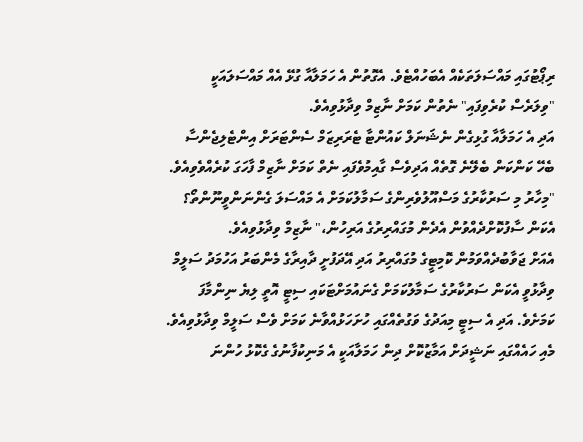ރިޕޯޓުގައި މައްސަލަތަކެއް އެބަހުއްޓެވެ. އެގޮތުން އެ ހަމަލާއާ ގުޅޭ އެއް މައްސަލައަކީ "ވިލަރެސް ކުރެވިފައި" ނެތުން ކަމަށް ނާޒިމް ވިދާޅުވިއެވެ.
އަދި އެ ހަމަލާއާ ގުޅިގެން ނެޝަނަލް ކައުންޓާ ޓެރަރިޒަމް ސެންޓަރަށް އިންޓެލިޖެންސާ ބެހޭ ކަންކަން ބެލޭނެ ގޮތެއް އަދިވެސް ގާއިމުވެފައި ނެތް ކަމަށް ނާޒިމް ފާހަގަ ކުރެއްވެވިއެވެ.
"މިހާރު މި ސަރުކާރުގެ މަސްއޫލުވެރިންގެ ސަމާލުކަމަށް އެ މައްސަލަ ގެންނަންވީނޫންތޯ؟ އެކަން ސާފުކޮށްދެއްވުން އެދެން މުގައްރިރުގެ އަރިހުން،" ނާޒިމް ވިދާޅުވިއެވެ.
އެއަށް ޖަވާބުދެއްވަމުން ކޮމިޓީގެ މުގައްރިރު އަދި އޭދަފުށީ ދާއިރާގެ މެންބަރު އަހުމަދު ސަލީމް ވިދާޅުވީ އެކަން ސަރުކާރުގެ ސަމާލުކަމަށް ގެނައުމަށްޓަކައި ސިޓީ އޮތީ ލިޔެ ނިންމާފަ ކަމަށެވެ. އަދި އެ ސިޓީ މިއަދުގެ ވަގުތެއްގައި ހުށަހަޅުއްވާނެ ކަމަށް ވެސް ސަލީމް ވިދާޅުވިއެވެ.
މެއި ހައެއްގައި ނަޝީދަށް އަމާޒުކޮށް ދިން ހަމަލާއަކީ އެ މަނިކުފާނުގެ ގެކޮޅު ހުންނަ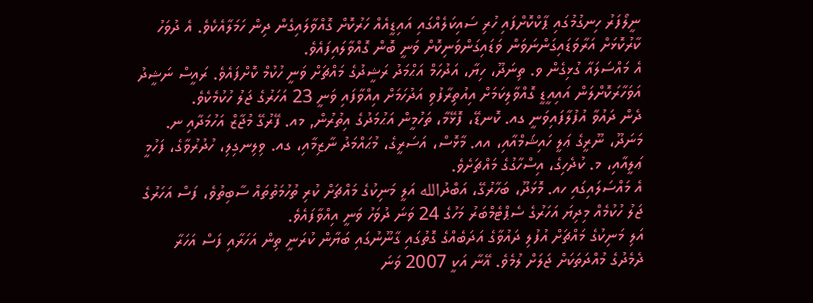ނީލޯފަރު ހިނގުމުގައި ޕާކްކޮށްފައި ހުރި ސައިކަލެއްގައި އައިޑީއެއް ހަރުކޮށް ގޮއްވާލައިގެން ދިން ހަމަލާއެކެވެ. އެ ދުވަހު ކާރުކޮޅަށް އަރާވަޑައިގަންނަވަން ވަޑައިގަންވަނިކޮށް ވަނީ ބޮން ގޮއްވާލައިފައެވެ.
އެ މައްސަލައާ ގުޅިގެން ވ. ތިނަދޫ، ހިޔާ، އަދުހަމް އަޙްމަދު ރަޝީދުގެ މައްޗަށް ވަނީ ހުކުމް ކޮށްފައެވެ. ރައީސް ނަޝީދު އަވަހާރަކޮށްލަން އައިއީޑީ ގޮއްވާލިކަމަށް އިއުތިރާފުވި އަދުހަމަށް އިއްވާފައި ވަނީ 23 އަހަރުގެ ޖަލު ހުކުމެކެވެ.
ދެން ދައުވާ އުފުލާފައިވަނީ ގއ. ކޮނޑޭ، ފޮޅޭމާ، ތަހުމީން އަޙުމަދުގެ އިތުރުން, މއ. ފޭރުގޭ މުޖާޒް އަހުމަދާއި ނ. މަނަދޫ، ނޫރީގެ ޢަލީ ހައިޝަމްއާއި، އއ. މާޅޮސް، އަސަރީގެ، މުޙައްމަދު ނާޒިމާއި، ގއ. ވިލިނގިލި، ހުދުރުވާގެ، ފަހުމީ ޢަލީއާއި، މ. ކުދެހިގެ، އިސްހާގުގެ މައްޗަށެވެ.
އެ މައްސަލައިގައި ހއ. މޮޅަދޫ، ބަހާރުގޭ، އަބްދުالله އަލީ މަނިކުގެ މައްޗަށް ކުރި ތުހުމަތުތައް ސާބިތުވެ، ފަސް އަހަރުގެ ޖަލު ހުކުމެއް މިދިޔަ އަހަރުގެ ސެޕްޓެމްބަރު މަހުގެ 24 ވަނަ ދުވަހު ވަނީ އިއްވާފައެވެ.
އަލި މަނިކުގެ މައްޗަށް އުފުލި ދައުވާގެ އަދަބެއްގެ ގޮތުގައި ގާނޫނުގައި ބަޔާން ކުރަނީ ތިން އަހަރާއި ފަސް އަހަރާ ދެމެދުގެ މުއްދަތަކަށް ޖަލަށް ލުމެވެ. އޭނާ އަކީ 2007 ވަނަ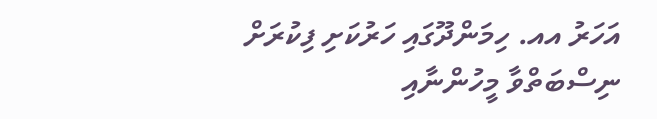އަހަރު އއ. ހިމަންދޫގައި ހަރުކަށި ފިކުރަށް ނިސްބަތްވާ މީހުންނާއި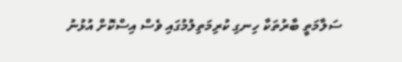ސަލާމަތީ ބާރުތަކާ ހިނގި ކުރިމަތިލުމުގައި ވެސް އިސްކޮށް އުޅުނު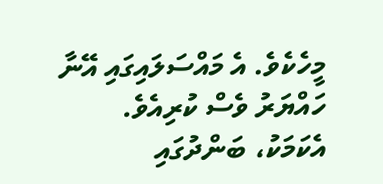މީހެކެވެ. އެ މައްސަލައިގައި އޭނާ ހައްޔަރު ވެސް ކުރިއެވެ.
އެކަމަކު، ބަންދުގައި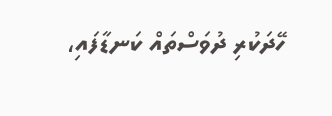ހޭދަކުރި ދުވަސްތައް ކަނޑާފައި،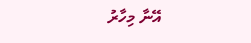އޭނާ މިހާރު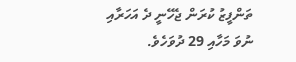ތަންފީޒު ކުރަން ޖެހޭނީ ދެ އަހަރާއި ނުވަ މަހާއި 29 ދުވަހެވެ.